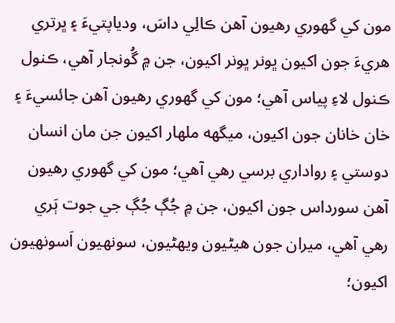مون کي گهوري رهيون آهن ڪالِي داسَ، ودياپتيءَ ۽ ڀرتري هريءَ جون اکيون ڀونر ڀونر اکيون، جن ۾ گُونجار آهي، ڪنول ڪنول لاءِ پياس آهي؛ مون کي گهوري رهيون آهن جائسيءَ ۽ خان خانان جون اکيون، ميگهه ملهار اکيون جن مان انسان دوستي ۽ رواداري برسي رهي آهي؛ مون کي گهوري رهيون آهن سورداس جون اکيون، جن ۾ جُڳ جُڳ جي جوت ٻَري رهي آهي، ميران جون هيڻيون ويهڻيون، سونهيون اَسونهيون اکيون؛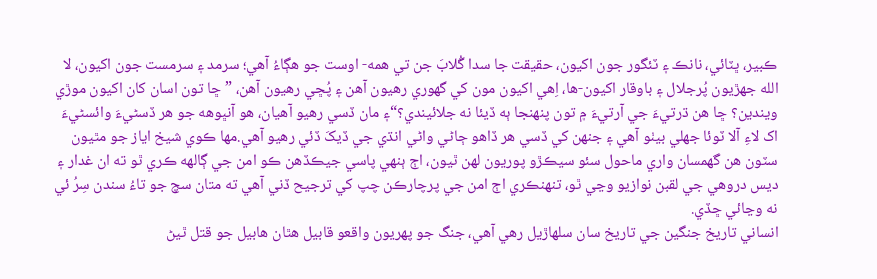ڪبير، ڀٽائي، نانڪ ۽ ٽئگور جون اکيون، حقيقت جا سدا گُلابَ جن تي همه- اوست جو ھڳاءُ آهي؛ سرمد ۽ سرمست جون اکيون، لا الله جهڙيون پُرجلال ۽ باوقار اکيون-ها، اِهي اکيون مون کي گهوري رهيون آهن ۽ پُڇي رهيون آهن، ”ڇا تون اسان کان اکيون موڙي ويندين؟ ڇا هن ڌرتيءَ جي آرتيءَ ۾ تون پنهنجا ٻه ڏيئا نه جلائيندي؟“۽ مان ڏسي رهيو آهيان، هو آنڀوهه جو هر ڏسڻيءَ وائسڻيءَ اک لاءِ آلا ٽوئا جهلي بيٺو آهي ۽ جنهن کي ڏسي هر ڏاھو ڄاڻي واڻي انڌي جي ڏيکَ ڏئي رهيو آهي.مها ڪوي شيخ اياز جو مٿيون سٽون هن گهمسان واري ماحول سئو سيڪڙو پوريون لهن ٿيون، اڄ ٻنهي پاسي جيڪڏهن ڪو امن جي ڳالهه ڪري ٿو ته ان غدار ۽ ديس دروھي جي لقبن نوازيو وڃي ٿو، تنهنڪري اڄ امن جي پرچارڪن چپ کي ترجيح ڏني آھي ته متان سچ جو تاءُ سندن سِرُ ئي نه وڃائي ڇڏي.
انساني تاريخ جنگين جي تاريخ سان سلهاڙيل رهي آهي، جنگ جو پهريون واقعو قابيل هٿان هابيل جو قتل ٿيڻ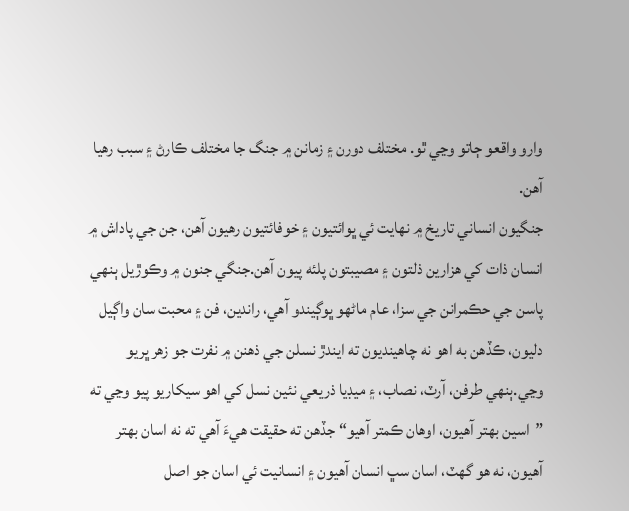وارو واقعو ڄاتو وڃي ٿو. مختلف دورن ۽ زمانن ۾ جنگ جا مختلف ڪارڻ ۽ سبب رهيا آهن.
جنگيون انساني تاريخ ۾ نهايت ئي ڀوائتيون ۽ خوفائتيون رهيون آهن، جن جي پاداش ۾ انسان ذات کي هزارين ذلتون ۽ مصيبتون پلئه پيون آهن.جنگي جنون ۾ وڪوڙيل ٻنهي پاسن جي حڪمرانن جي سزا، عام ماڻهو ڀوڳيندو آھي، راندين، فن ۽ محبت سان واڳيل دليون، ڪڏهن به اھو نه چاھينديون ته ايندڙ نسلن جي ذهنن ۾ نفرت جو زهر ڀريو وڃي.ٻنهي طرفن، آرٽ، نصاب، ۽ ميڊيا ذريعي نئين نسل کي اهو سيکاريو پيو وڃي ته ”اسين بهتر آهيون، اوهان ڪمتر آهيو“ جڏهن ته حقيقت هيءَ آهي ته نه اسان بهتر آهيون، نه هو گهٽ، اسان سڀ انسان آهيون ۽ انسانيت ئي اسان جو اصل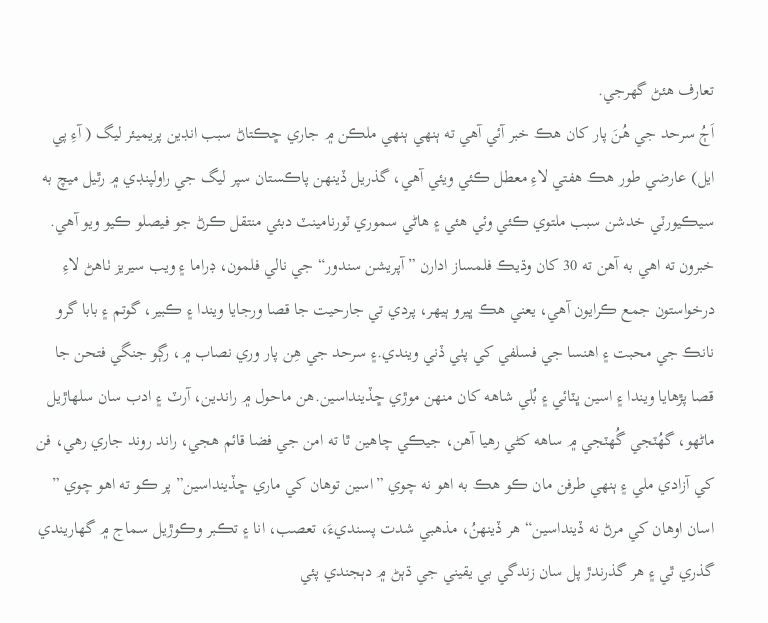تعارف هئڻ گهرجي.
اَڄُ سرحد جي ھُنَ پار کان هڪ خبر آئي آهي ته ٻنهي ٻنهي ملڪن ۾ جاري ڇڪتاڻ سبب انڊين پريميئر ليگ ( آءِ پي ايل) عارضي طور هڪ هفتي لاءِ معطل ڪئي ويئي آھي، گذريل ڏينهن پاڪستان سپر ليگ جي راولپنڊي ۾ رٿيل ميچ به سيڪيورٽي خدشن سبب ملتوي ڪئي وئي ھئي ۽ ھاڻي سموري ٽورنامينٽ دبئي منتقل ڪرڻ جو فيصلو ڪيو ويو آھي.
خبرون ته اهي به آهن ته 30 کان وڌيڪ فلمساز ادارن ”آپريشن سندور“ جي نالي فلمون، ڊراما ۽ ويب سيريز ٺاهڻ لاءِ درخواستون جمع ڪرايون آهي، يعني هڪ ڀيرو ٻيهر، پردي تي جارحيت جا قصا ورجايا ويندا ۽ ڪبير، گوتم ۽ بابا گرو نانڪ جي محبت ۽ اهنسا جي فسلفي کي پٺي ڏني ويندي.۽ سرحد جي هِن پار وري نصاب ۾، رڳو جنگي فتحن جا قصا پڙهايا ويندا ۽ اسين ڀٽائي ۽ بُلي شاهه کان منهن موڙي ڇڏينداسين.هن ماحول ۾ راندين، آرٽ ۽ ادب سان سلهاڙيل ماڻهو، گهُٽجي گُهٽجي ۾ ساهه کڻي رهيا آھن، جيڪي چاهين ٿا ته امن جي فضا قائم هجي، راند روند جاري رهي، فن کي آزادي ملي ۽ ٻنهي طرفن مان ڪو هڪ به اهو نه چوي ”اسين توهان کي ماري ڇڏينداسين” پر ڪو ته اهو چوي ” اسان اوهان کي مرڻ نه ڏينداسين“ هر ڏينهنُ، مذهبي شدت پسنديءَ، تعصب، انا ۽ تڪبر وڪوڙيل سماج ۾ گهاريندي گذري ٿي ۽ هر گذرندڙ پل سان زندگي بي يقيني جي ڌٻڻ ۾ دٻجندي پئي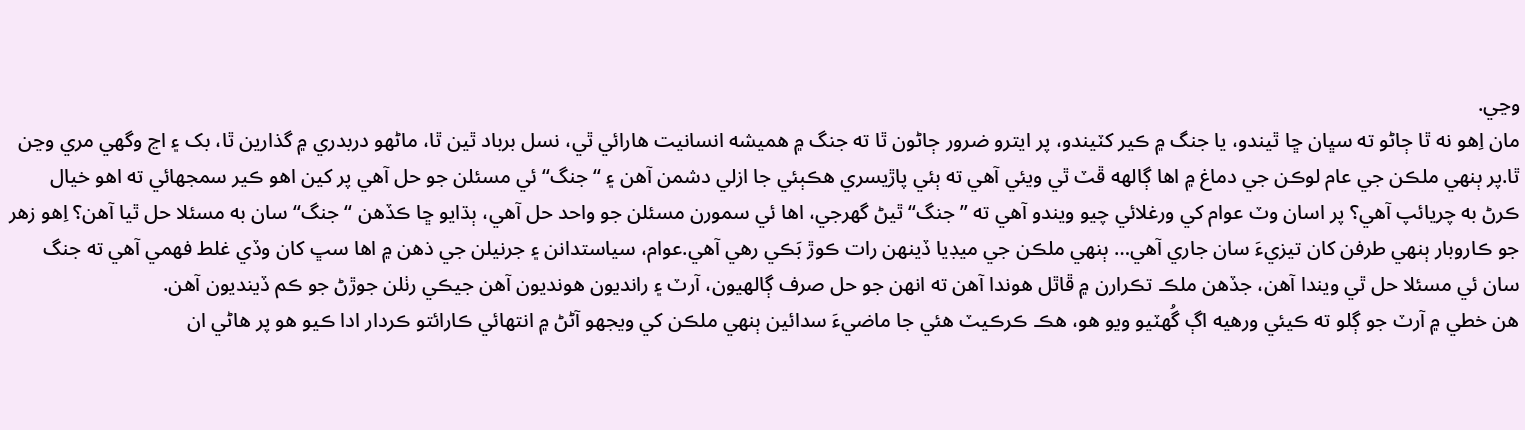وڃي.
مان اِهو نه ٿا ڄاڻو ته سڀان ڇا ٿيندو، يا جنگ ۾ ڪير کٽيندو، پر ايترو ضرور ڄاڻون ٿا ته جنگ ۾ هميشه انسانيت هارائي ٿي، نسل برباد ٿين ٿا، ماڻهو دربدري ۾ گذارين ٿا، بک ۽ اڃ وگهي مري وڃن ٿا.پر ٻنهي ملڪن جي عام لوڪن جي دماغ ۾ اها ڳالهه ڦٽ ٿي ويئي آهي ته ٻئي پاڙيسري هڪٻئي جا ازلي دشمن آهن ۽ “جنگ“ ئي مسئلن جو حل آھي پر کين اهو ڪير سمجهائي ته اهو خيال ڪرڻ به چريائپ آهي؟ پر اسان وٽ عوام کي ورغلائي چيو ويندو آهي ته ” جنگ“ ٿيڻ گهرجي، اها ئي سمورن مسئلن جو واحد حل آهي، ٻڌايو ڇا ڪڏهن “جنگ“ سان به مسئلا حل ٿيا آهن؟ اِھو زھر جو ڪاروبار ٻنهي طرفن کان تيزيءَ سان جاري آھي… ٻنهي ملڪن جي ميڊيا ڏينهن رات ڪوڙ بَڪي رھي آھي.عوام، سياستدانن ۽ جرنيلن جي ذهن ۾ اها سڀ کان وڏي غلط فهمي آهي ته جنگ سان ئي مسئلا حل ٿي ويندا آهن، جڏهن ملڪ تڪرارن ۾ ڦاٿل هوندا آهن ته انهن جو حل صرف ڳالهيون، آرٽ ۽ رانديون ھونديون آھن جيڪي رٺلن جوڙڻ جو ڪم ڏينديون آھن.
هن خطي ۾ آرٽ جو ڳلو ته ڪيئي ورهيه اڳ گُهٽيو ويو ھو، ھڪ ڪرڪيٽ ھئي جا ماضيءَ سدائين ٻنهي ملڪن کي ويجهو آڻڻ ۾ انتهائي ڪارائتو ڪردار ادا ڪيو ھو پر هاڻي ان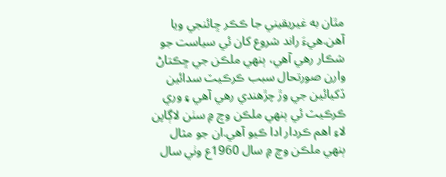مٿان به غيريقيني جا ڪڪر ڇائنجي ويا آھن.هيءَ راند شروع کان ئي سياست جو شڪار رهي آهي، ٻنهي ملڪن جي ڇڪتاڻ وارن صورتحال سبب ڪرڪيٽ سدائين ڏکيائين جي وڙ چڙهندي رهي آهي ۽ وري ڪرڪيٽ ئي ٻنهي ملڪن وچ ۾ سٺن لاڳاپن لاءِ اهم ڪردار ادا ڪيو آهي.ان جو مثال ٻنهي ملڪن وچ ۾ سال 1960ع وٺي سال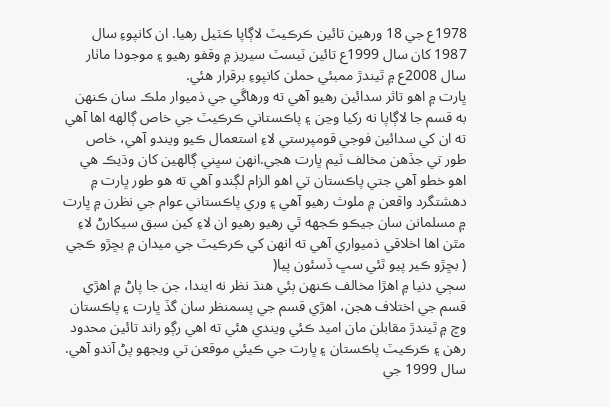1978ع جي 18 ورهين تائين ڪرڪيٽ لاڳاپا ڪٽيل رهيا. ان کانپوءِ سال 1987 کان سال 1999ع تائين ٽيسٽ سيريز ۾ وقفو رهيو ۽ موجودا ماٺار سال 2008ع ۾ ٿيندڙ ممبئي حملن کانپوءِ برقرار ھئي.
ڀارت ۾ اهو تاثر سدائين رهيو آهي ته ورهاڱي جي ذميوار ملڪ سان ڪنهن به قسم جا لاڳاپا نه رکيا وڃن ۽ پاڪستاني ڪرڪيٽ جي خاص ڳالهه اها آهي ته ان کي سدائين فوجي قومپرستي لاءِ استعمال ڪيو ويندو آهي، خاص طور تي جڏهن مخالف ٽيم ڀارت هجي.انهن سڀني ڳالهين کان وڌيڪ هي اهو خطو آهي جتي پاڪستان تي اهو الزام لڳندو آهي ته هو طور ڀارت ۾ دهشتگرد واقعن ۾ ملوث رهيو آهي ۽ وري پاڪستاني عوام جي نظرن ۾ ڀارت ۾ مسلمانن سان جيڪو ڪجهه ٿي رهيو رهيو ان لاءِ کين سبق سيکارڻ لاءِ مٿن اها اخلاقي ذميواري آهي ته انهن کي ڪرڪيٽ جي ميدان ۾ بڇڙو ڪجي ( بڇڙو ڪير پيو ٿئي سڀ ڏسئون پيا(
سڄي دنيا ۾ اهڙا مخالف ڪنهن ٻئي هنڌ نظر نه ايندا، جن جا پاڻ ۾ اهڙي قسم جي اختلاف هجن، اهڙي قسم جي پسمنظر سان گڏ ڀارت ۽ پاڪستان وچ ۾ ٿيندڙ مقابلن مان اميد ڪئي ويندي هئي ته اهي رڳو راند تائين محدود رهن ۽ ڪرڪيٽ پاڪستان ۽ ڀارت جي ڪيئي موقعن تي ويجهو پڻ آندو آهي.
سال 1999 جي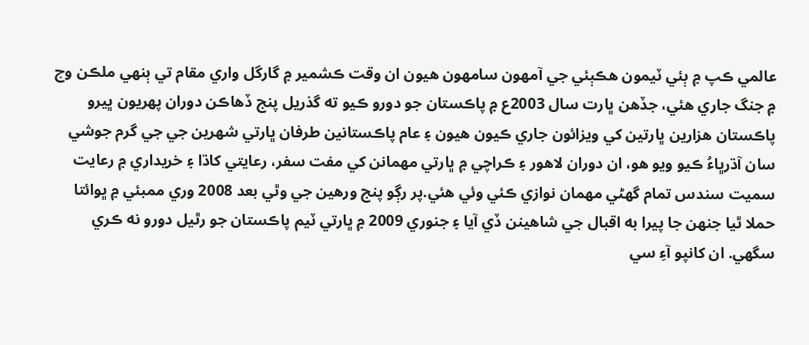عالمي ڪپ ۾ ٻئي ٽيمون هڪٻئي جي آمهون سامهون هيون ان وقت ڪشمير ۾ گارگل واري مقام تي ٻنهي ملڪن وچ ۾ جنگ جاري هئي، جڏهن ڀارت سال 2003ع ۾ پاڪستان جو دورو ڪيو ته گذريل پنج ڏهاڪن دوران پهريون ڀيرو پاڪستان هزارين ڀارتين کي ويزائون جاري ڪيون هيون ۽ عام پاڪستانين طرفان ڀارتي شهرين جي جي گرم جوشي سان آڌرڀاءُ ڪيو ويو هو، ان دوران لاهور ۽ ڪراچي ۾ ڀارتي مهمانن کي مفت سفر، رعايتي کاڌا ۽ خريداري ۾ رعايت سميت سندس تمام گهڻي مهمان نوازي ڪئي وئي هئي.پر رڳو پنج ورهين جي وٿي بعد 2008 وري ممبئي ۾ ڀوائتا حملا ٿيا جنهن جا پيرا به اقبال جي شاھينن ڏي آيا ۽ جنوري 2009 ۾ ڀارتي ٽيم پاڪستان جو رٿيل دورو نه ڪري سگهي. ان کانپو آءِ سي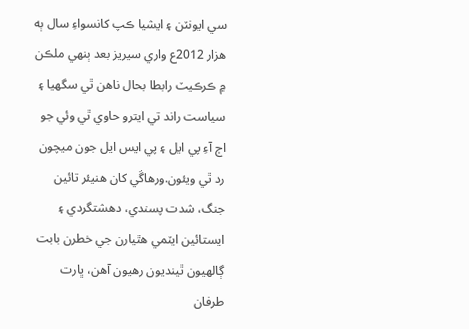سي ايونٽن ۽ ايشيا ڪپ کانسواءِ سال ٻه هزار 2012ع واري سيريز بعد ٻنهي ملڪن ۾ ڪرڪيٽ رابطا بحال ناهن ٿي سگهيا ۽ سياست راند تي ايترو حاوي ٿي وئي جو اڄ آءِ پي ايل ۽ پي ايس ايل جون ميچون رد ٿي ويئون.ورهاڱي کان هنيئر تائين جنگ، شدت پسندي، دهشتگردي ۽ ايستائين ايٽمي هٿيارن جي خطرن بابت ڳالهيون ٿينديون رهيون آهن، ڀارت طرفان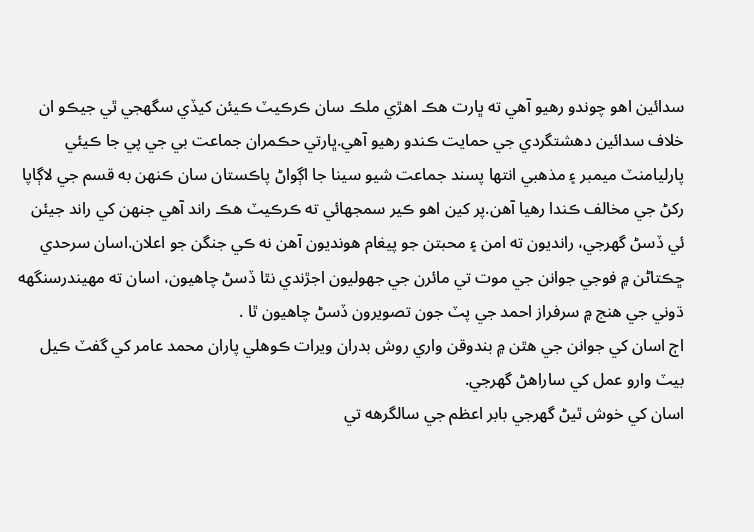سدائين اهو چوندو رھيو آھي ته ڀارت هڪ اهڙي ملڪ سان ڪرڪيٽ ڪيئن کيڏي سگهجي ٿي جيڪو ان خلاف سدائين دهشتگردي جي حمايت ڪندو رهيو آهي.ڀارتي حڪمران جماعت بي جي پي جا ڪيئي پارليامنٽ ميمبر ۽ مذھبي انتها پسند جماعت شيو سينا جا اڳواڻ پاڪستان سان ڪنهن به قسم جي لاڳاپا رکڻ جي مخالف ڪندا رهيا آهن.پر کين اهو ڪير سمجهائي ته ڪرڪيٽ هڪ راند آهي جنهن کي راند جيئن ئي ڏسڻ گهرجي، رانديون ته امن ۽ محبتن جو پيغام هونديون آهن نه ڪي جنگن جو اعلان.اسان سرحدي ڇڪتاڻن ۾ فوجي جوانن جي موت تي مائرن جي جهوليون اجڙندي نٿا ڏسڻ چاهيون، اسان ته مهيندرسنگهه ڌوني جي هنج ۾ سرفراز احمد جي پٽ جون تصويرون ڏسڻ چاهيون ٿا .
اڄ اسان کي جوانن جي هٿن ۾ بندوقن واري روش بدران ويرات ڪوهلي پاران محمد عامر کي گفٽ ڪيل بيٽ وارو عمل کي ساراهڻ گهرجي.
اسان کي خوش ٿيڻ گهرجي بابر اعظم جي سالگرهه تي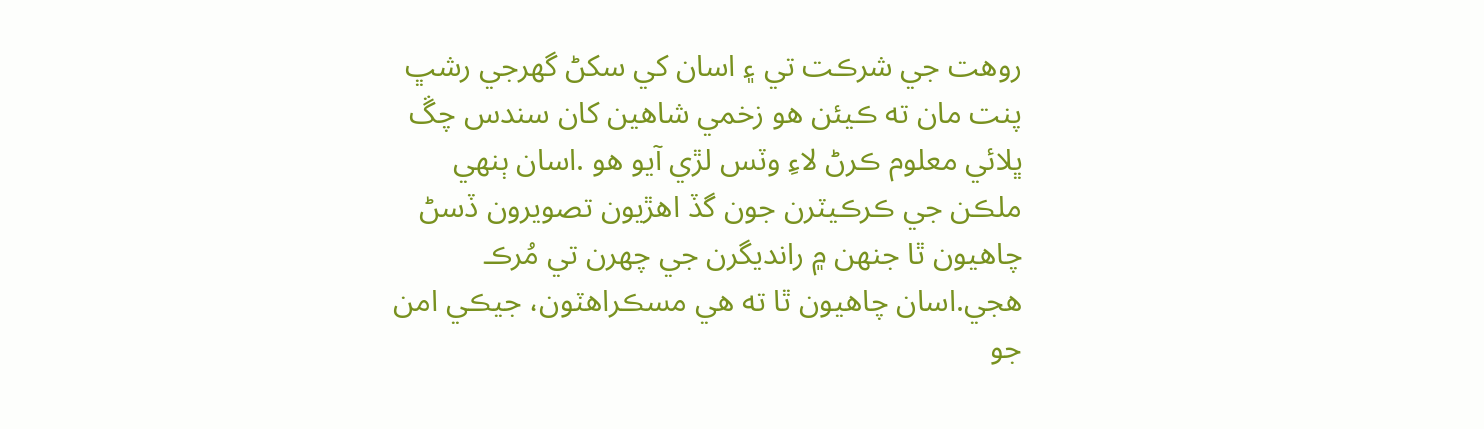روهت جي شرڪت تي ۽ اسان کي سکڻ گهرجي رشڀ پنت مان ته ڪيئن هو زخمي شاهين کان سندس چڱ ڀلائي معلوم ڪرڻ لاءِ وٽس لڙي آيو هو .اسان ٻنهي ملڪن جي ڪرڪيٽرن جون گڏ اھڙيون تصويرون ڏسڻ چاھيون ٿا جنهن ۾ رانديگرن جي چهرن تي مُرڪ هجي.اسان چاهيون ٿا ته هي مسڪراهٽون، جيڪي امن جو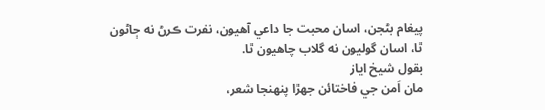پيغام بڻجن، اسان محبت جا داعي آهيون، نفرت ڪرڻ نه ڄاڻون ٿا، اسان گوليون نه گلاب چاهيون ٿا.
بقول شيخ اياز
مان اَمن جي فاختائن جهڙا پنهنجا شعر،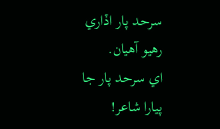سرحد پار اڏاري رهيو آهيان.
اي سرحد پار جا پيارا شاعر!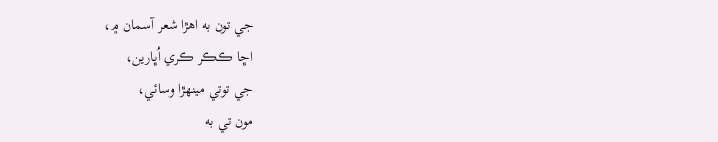جي تون به اهڙا شعر آسمان ۾،
اڇا ڪڪر ڪري اُڀارين،
جي توتي مينهڙا وسائي،
مون تي به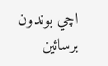اچي بوندون برسائين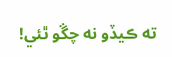ته ڪيڏو نه چڱو ٿئي!